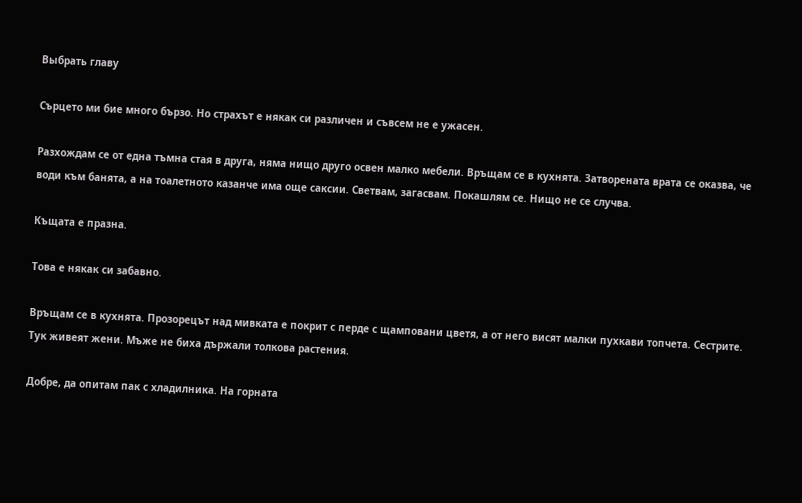Выбрать главу

Сърцето ми бие много бързо. Но страхът е някак си различен и съвсем не е ужасен.

Разхождам се от една тъмна стая в друга, няма нищо друго освен малко мебели. Връщам се в кухнята. Затворената врата се оказва, че води към банята, а на тоалетното казанче има още саксии. Светвам, загасвам. Покашлям се. Нищо не се случва.

Къщата е празна.

Това е някак си забавно.

Връщам се в кухнята. Прозорецът над мивката е покрит с перде с щамповани цветя, а от него висят малки пухкави топчета. Сестрите. Тук живеят жени. Мъже не биха държали толкова растения.

Добре, да опитам пак с хладилника. На горната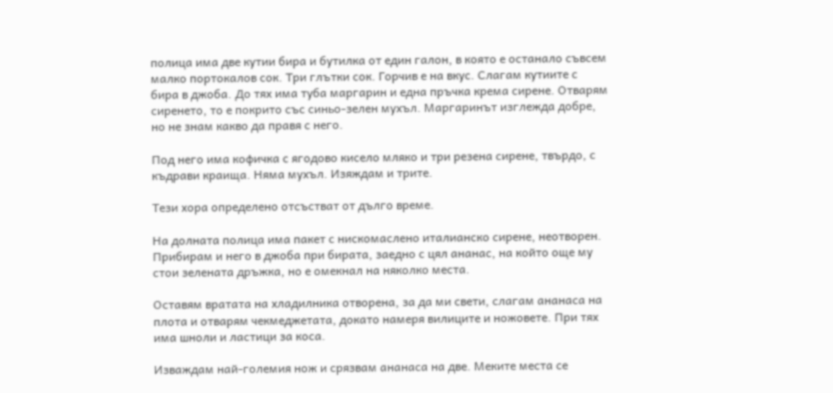полица има две кутии бира и бутилка от един галон, в която е останало съвсем малко портокалов сок. Три глътки сок. Горчив е на вкус. Слагам кутиите с бира в джоба. До тях има туба маргарин и една пръчка крема сирене. Отварям сиренето, то е покрито със синьо-зелен мухъл. Маргаринът изглежда добре, но не знам какво да правя с него.

Под него има кофичка с ягодово кисело мляко и три резена сирене, твърдо, с къдрави краища. Няма мухъл. Изяждам и трите.

Тези хора определено отсъстват от дълго време.

На долната полица има пакет с нискомаслено италианско сирене, неотворен. Прибирам и него в джоба при бирата, заедно с цял ананас, на който още му стои зелената дръжка, но е омекнал на няколко места.

Оставям вратата на хладилника отворена, за да ми свети, слагам ананаса на плота и отварям чекмеджетата, докато намеря вилиците и ножовете. При тях има шноли и ластици за коса.

Изваждам най-големия нож и срязвам ананаса на две. Меките места се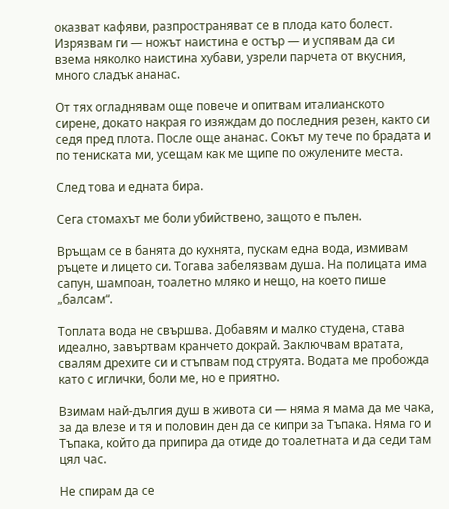оказват кафяви, разпространяват се в плода като болест. Изрязвам ги — ножът наистина е остър — и успявам да си взема няколко наистина хубави, узрели парчета от вкусния, много сладък ананас.

От тях огладнявам още повече и опитвам италианското сирене, докато накрая го изяждам до последния резен, както си седя пред плота. После още ананас. Сокът му тече по брадата и по тениската ми, усещам как ме щипе по ожулените места.

След това и едната бира.

Сега стомахът ме боли убийствено, защото е пълен.

Връщам се в банята до кухнята, пускам една вода, измивам ръцете и лицето си. Тогава забелязвам душа. На полицата има сапун, шампоан, тоалетно мляко и нещо, на което пише „балсам“.

Топлата вода не свършва. Добавям и малко студена, става идеално, завъртвам кранчето докрай. Заключвам вратата, свалям дрехите си и стъпвам под струята. Водата ме пробожда като с иглички, боли ме, но е приятно.

Взимам най-дългия душ в живота си — няма я мама да ме чака, за да влезе и тя и половин ден да се кипри за Тъпака. Няма го и Тъпака, който да припира да отиде до тоалетната и да седи там цял час.

Не спирам да се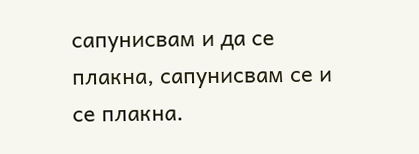сапунисвам и да се плакна, сапунисвам се и се плакна.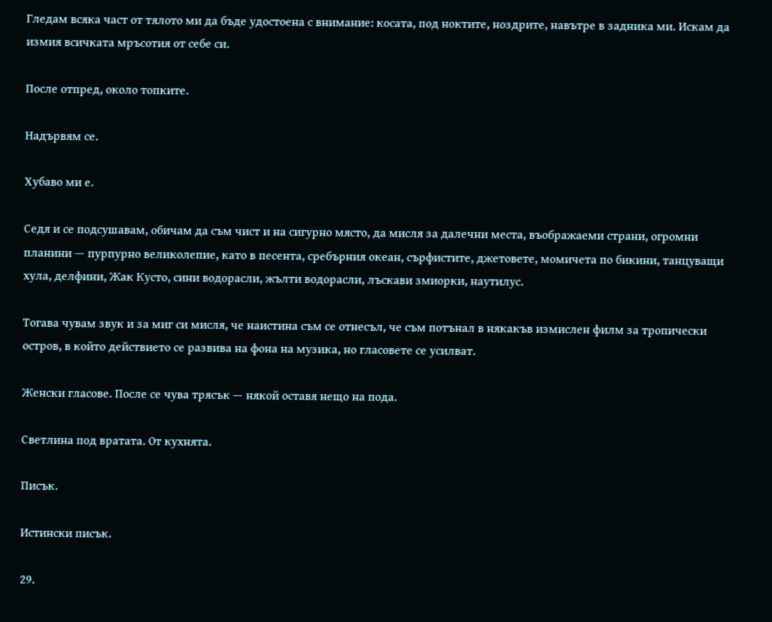Гледам всяка част от тялото ми да бъде удостоена с внимание: косата, под ноктите, ноздрите, навътре в задника ми. Искам да измия всичката мръсотия от себе си.

После отпред, около топките.

Надървям се.

Хубаво ми е.

Седя и се подсушавам, обичам да съм чист и на сигурно място, да мисля за далечни места, въображаеми страни, огромни планини — пурпурно великолепие, като в песента, сребърния океан, сърфистите, джетовете, момичета по бикини, танцуващи хула, делфини, Жак Кусто, сини водорасли, жълти водорасли, лъскави змиорки, наутилус.

Тогава чувам звук и за миг си мисля, че наистина съм се отнесъл, че съм потънал в някакъв измислен филм за тропически остров, в който действието се развива на фона на музика, но гласовете се усилват.

Женски гласове. После се чува трясък — някой оставя нещо на пода.

Светлина под вратата. От кухнята.

Писък.

Истински писък.

29.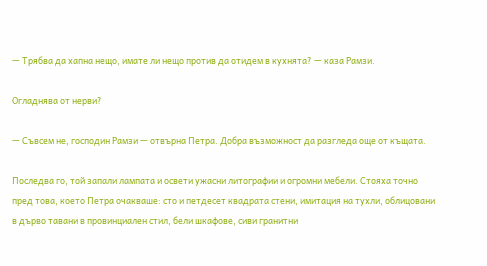— Трябва да хапна нещо, имате ли нещо против да отидем в кухнята? — каза Рамзи.

Огладнява от нерви?

— Съвсем не, господин Рамзи — отвърна Петра. Добра възможност да разгледа още от къщата.

Последва го, той запали лампата и освети ужасни литографии и огромни мебели. Стояха точно пред това, което Петра очакваше: сто и петдесет квадрата стени, имитация на тухли, облицовани в дърво тавани в провинциален стил, бели шкафове, сиви гранитни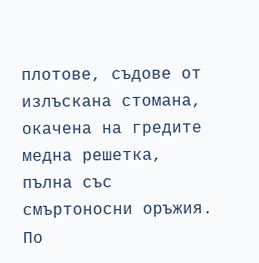плотове, съдове от излъскана стомана, окачена на гредите медна решетка, пълна със смъртоносни оръжия. По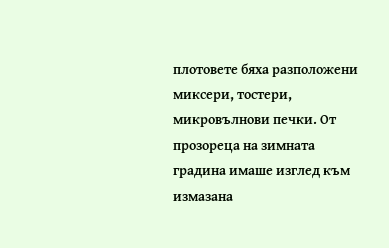плотовете бяха разположени миксери, тостери, микровълнови печки. От прозореца на зимната градина имаше изглед към измазана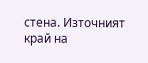стена. Източният край на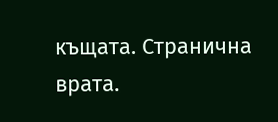къщата. Странична врата.